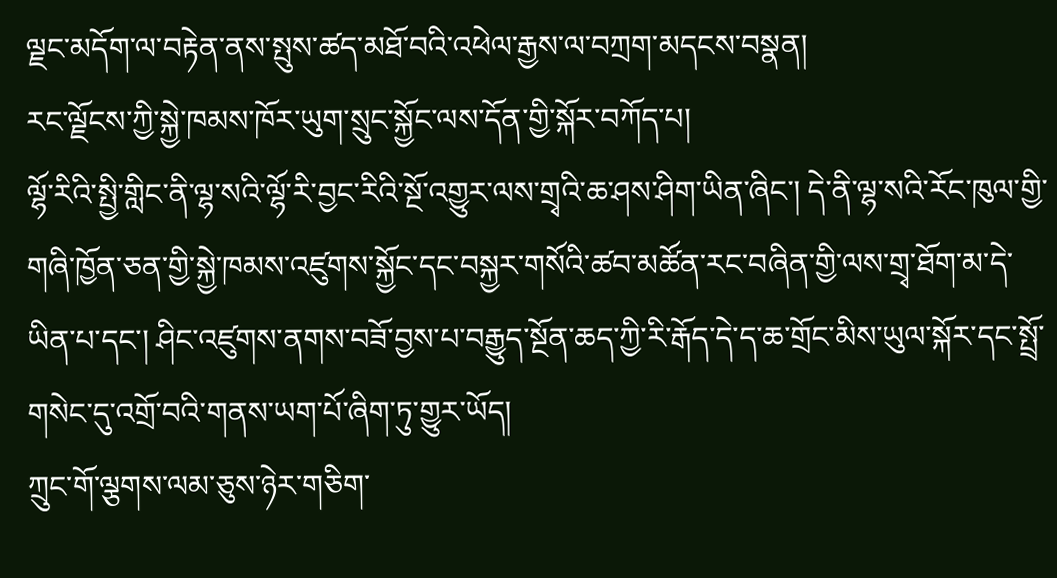ལྗང་མདོག་ལ་བརྟེན་ནས་སྤུས་ཚད་མཐོ་བའི་འཕེལ་རྒྱས་ལ་བཀྲག་མདངས་བསྣན།
རང་ལྗོངས་ཀྱི་སྐྱེ་ཁམས་ཁོར་ཡུག་སྲུང་སྐྱོང་ལས་དོན་གྱི་སྐོར་བཀོད་པ།
ལྷོ་རིའི་སྤྱི་གླིང་ནི་ལྷ་སའི་ལྷོ་རི་བྱང་རིའི་སྔོ་འགྱུར་ལས་གྲྭའི་ཆ་ཤས་ཤིག་ཡིན་ཞིང་། དེ་ནི་ལྷ་སའི་རོང་ཁུལ་གྱི་གཞི་ཁྱོན་ཅན་གྱི་སྐྱེ་ཁམས་འཛུགས་སྐྱོང་དང་བསྐྱར་གསོའི་ཚབ་མཚོན་རང་བཞིན་གྱི་ལས་གྲྭ་ཐོག་མ་དེ་ཡིན་པ་དང་། ཤིང་འཛུགས་ནགས་བཟོ་བྱས་པ་བརྒྱུད་སྔོན་ཆད་ཀྱི་རི་རྒོད་དེ་ད་ཆ་གྲོང་མིས་ཡུལ་སྐོར་དང་སྤྲོ་གསེང་དུ་འགྲོ་བའི་གནས་ཡག་པོ་ཞིག་ཏུ་གྱུར་ཡོད།
ཀྲུང་གོ་ལྕགས་ལམ་ཅུས་ཉེར་གཅིག་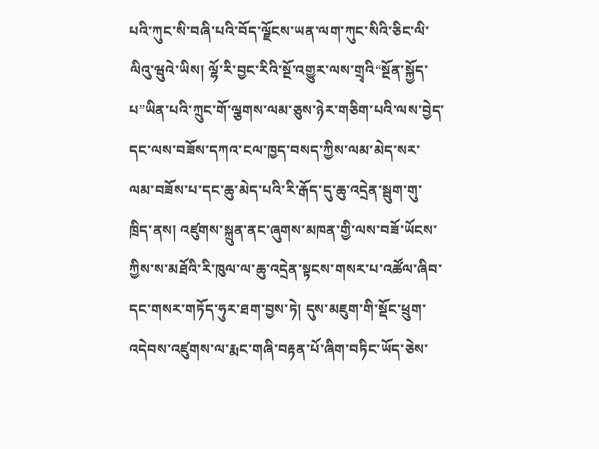པའི་ཀུང་སི་བཞི་པའི་བོད་ལྗོངས་ཡན་ལག་ཀུང་སིའི་ཅིང་ལི་ལིའུ་ཝུའེ་ཡིས། ལྷོ་རི་བྱང་རིའི་སྔོ་འགྱུར་ལས་གྲྭའི“སྔོན་སྐྱོད་པ”ཡིན་པའི་ཀྲུང་གོ་ལྕགས་ལམ་ཅུས་ཉེར་གཅིག་པའི་ལས་བྱེད་དང་ལས་བཟོས་དཀའ་ངལ་ཁྱད་བསད་ཀྱིས་ལམ་མེད་སར་ལམ་བཟོས་པ་དང་ཆུ་མེད་པའི་རི་རྒོད་དུ་ཆུ་འདྲེན་སྦུག་གུ་ཁྲིད་ནས། འཛུགས་སྐྲུན་ནང་ཞུགས་མཁན་གྱི་ལས་བཟོ་ཡོངས་ཀྱིས་ས་མཐོའི་རི་ཁུལ་ལ་ཆུ་འདྲེན་སྟངས་གསར་པ་འཚོལ་ཞིབ་དང་གསར་གཏོད་ཧུར་ཐག་བྱས་ཏེ། དུས་མཇུག་གི་སྡོང་ཕྲུག་འདེབས་འཛུགས་ལ་རྨང་གཞི་བརྟན་པོ་ཞིག་བཏིང་ཡོད་ཅེས་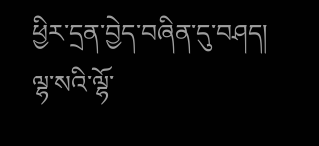ཕྱིར་དྲན་བྱེད་བཞིན་དུ་བཤད།
ལྷ་སའི་ལྷོ་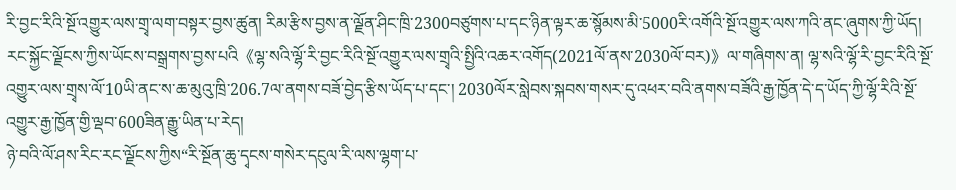རི་བྱང་རིའི་སྔོ་འགྱུར་ལས་གྲྭ་ལག་བསྟར་བྱས་ཚུན། རིམ་རྩིས་བྱས་ན་ལྗོན་ཤིང་ཁྲི་2300བཙུགས་པ་དང་ཉིན་ལྟར་ཆ་སྙོམས་མི་5000རི་འགོའི་སྔོ་འགྱུར་ལས་ཀའི་ནང་ཞུགས་ཀྱི་ཡོད། རང་སྐྱོང་ལྗོངས་ཀྱིས་ཡོངས་བསྒྲགས་བྱས་པའི《ལྷ་སའི་ལྷོ་རི་བྱང་རིའི་སྔོ་འགྱུར་ལས་གྲྭའི་སྤྱིའི་འཆར་འགོད(2021ལོ་ནས་2030ལོ་བར)》ལ་གཞིགས་ན། ལྷ་སའི་ལྷོ་རི་བྱང་རིའི་སྔོ་འགྱུར་ལས་གྲྭས་ལོ་10ཡི་ནང་ས་ཆ་མུའུ་ཁྲི་206.7ལ་ནགས་བཟོ་བྱེད་རྩིས་ཡོད་པ་དང་། 2030ལོར་སླེབས་སྐབས་གསར་དུ་འཕར་བའི་ནགས་བཟོའི་རྒྱ་ཁྱོན་དེ་ད་ཡོད་ཀྱི་ལྷོ་རིའི་སྔོ་འགྱུར་རྒྱ་ཁྱོན་གྱི་ལྡབ་600ཟིན་རྒྱུ་ཡིན་པ་རེད།
ཉེ་བའི་ལོ་ཤས་རིང་རང་ལྗོངས་ཀྱིས“རི་སྔོན་ཆུ་དྭངས་གསེར་དངུལ་རི་ལས་ལྷག་པ་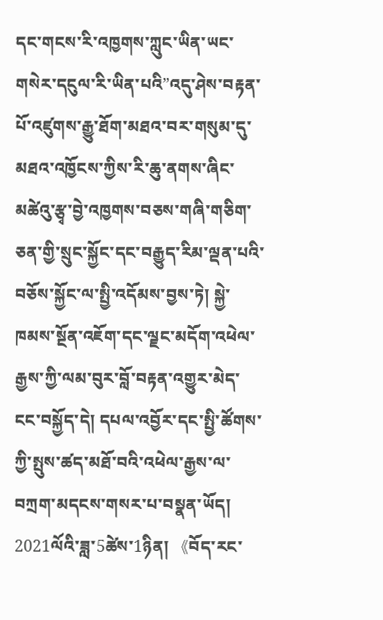དང་གངས་རི་འཁྱགས་ཀླུང་ཡིན་ཡང་གསེར་དངུལ་རི་ཡིན་པའི”འདུ་ཤེས་བརྟན་པོ་འཛུགས་རྒྱུ་ཐོག་མཐའ་བར་གསུམ་དུ་མཐའ་འཁྱོངས་ཀྱིས་རི་ཆུ་ནགས་ཞིང་མཚེའུ་རྩྭ་བྱེ་འཁྱགས་བཅས་གཞི་གཅིག་ཅན་གྱི་སྲུང་སྐྱོང་དང་བརྒྱུད་རིམ་ལྡན་པའི་བཅོས་སྐྱོང་ལ་སྤྱི་འདོམས་བྱས་ཏེ། སྐྱེ་ཁམས་སྔོན་འཇོག་དང་ལྗང་མདོག་འཕེལ་རྒྱས་ཀྱི་ལམ་བུར་བློ་བརྟན་འགྱུར་མེད་ངང་བསྐྱོད་དེ། དཔལ་འབྱོར་དང་སྤྱི་ཚོགས་ཀྱི་སྤུས་ཚད་མཐོ་བའི་འཕེལ་རྒྱས་ལ་བཀྲག་མདངས་གསར་པ་བསྣན་ཡོད།
2021ལོའི་ཟླ་5ཚེས་1ཉིན། 《བོད་རང་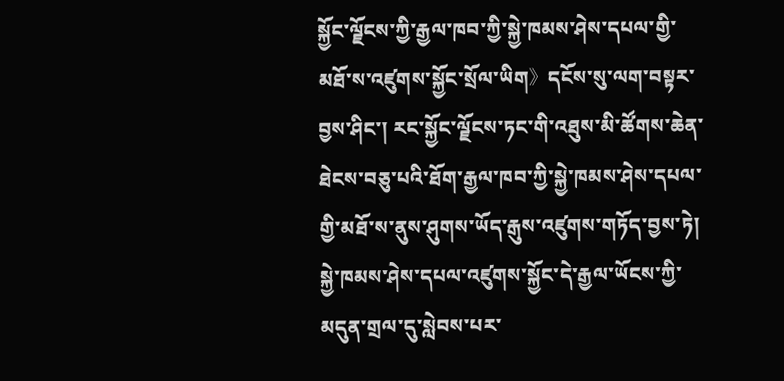སྐྱོང་ལྗོངས་ཀྱི་རྒྱལ་ཁབ་ཀྱི་སྐྱེ་ཁམས་ཤེས་དཔལ་གྱི་མཐོ་ས་འཛུགས་སྐྱོང་སྲོལ་ཡིག》དངོས་སུ་ལག་བསྟར་བྱས་ཤིང་། རང་སྐྱོང་ལྗོངས་ཏང་གི་འཐུས་མི་ཚོགས་ཆེན་ཐེངས་བཅུ་པའི་ཐོག་རྒྱལ་ཁབ་ཀྱི་སྐྱེ་ཁམས་ཤེས་དཔལ་གྱི་མཐོ་ས་ནུས་ཤུགས་ཡོད་རྒུས་འཛུགས་གཏོད་བྱས་ཏེ། སྐྱེ་ཁམས་ཤེས་དཔལ་འཛུགས་སྐྱོང་དེ་རྒྱལ་ཡོངས་ཀྱི་མདུན་གྲལ་དུ་སླེབས་པར་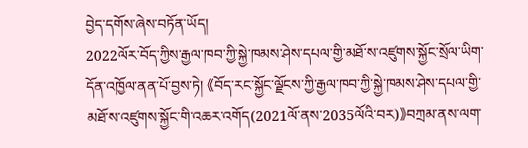བྱེད་དགོས་ཞེས་བཏོན་ཡོད།
2022ལོར་བོད་ཀྱིས་རྒྱལ་ཁབ་ཀྱི་སྐྱེ་ཁམས་ཤེས་དཔལ་གྱི་མཐོ་ས་འཛུགས་སྐྱོང་སྲོལ་ཡིག་དོན་འཁྱོལ་ནན་པོ་བྱས་ཏེ། 《བོད་རང་སྐྱོང་ལྗོངས་ཀྱི་རྒྱལ་ཁབ་ཀྱི་སྐྱེ་ཁམས་ཤེས་དཔལ་གྱི་མཐོ་ས་འཛུགས་སྐྱོང་གི་འཆར་འགོད(2021ལོ་ནས་2035ལོའི་བར)》བཀྲམ་ནས་ལག་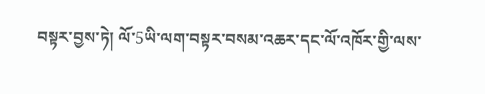བསྟར་བྱས་ཏེ། ལོ་5ཡི་ལག་བསྟར་བསམ་འཆར་དང་ལོ་འཁོར་གྱི་ལས་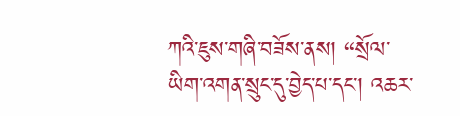ཀའི་ཇུས་གཞི་བཟོས་ནས། “སྲོལ་ཡིག་འགན་སྲུང་དུ་བྱེད་པ་དང་། འཆར་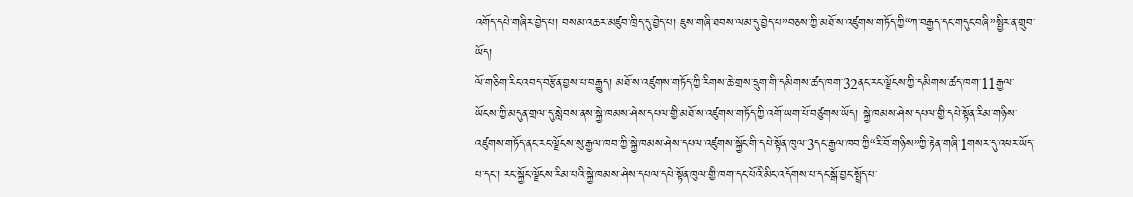འགོད་དཔེ་གཞིར་བྱེད་པ། བསམ་འཆར་མཛུབ་ཁྲིད་དུ་བྱེད་པ། ཇུས་གཞི་ཐབས་ལམ་དུ་བྱེད་པ”བཅས་ཀྱི་མཐོ་ས་འཛུགས་གཏོད་ཀྱི“ཀ་བརྒྱད་དང་གདུང་བཞི”སྤྱིར་ན་གྲུབ་ཡོད།
ལོ་གཅིག་རིང་འབད་བརྩོན་བྱས་པ་བརྒྱུད། མཐོ་ས་འཛུགས་གཏོད་ཀྱི་རིགས་ཆེ་གྲས་དྲུག་གི་དམིགས་ཚད་ཁག་32ནང་རང་ལྗོངས་ཀྱི་དམིགས་ཚད་ཁག་11རྒྱལ་ཡོངས་ཀྱི་མདུན་གྲལ་དུ་སླེབས་ནས་སྐྱེ་ཁམས་ཤེས་དཔལ་གྱི་མཐོ་ས་འཛུགས་གཏོད་ཀྱི་འགོ་ཡག་པོ་བཙུགས་ཡོད། སྐྱེ་ཁམས་ཤེས་དཔལ་གྱི་དཔེ་སྟོན་རིམ་གཉིས་འཛུགས་གཏོད་ནང་རང་ལྗོངས་སུ་རྒྱལ་ཁབ་ཀྱི་སྐྱེ་ཁམས་ཤེས་དཔལ་འཛུགས་སྐྱོང་གི་དཔེ་སྟོན་ཁུལ་3དང་རྒྱལ་ཁབ་ཀྱི“རི་བོ་གཉིས”ཀྱི་རྟེན་གཞི་1གསར་དུ་འཕར་ཡོད་པ་དང་། རང་སྐྱོང་ལྗོངས་རིམ་པའི་སྐྱེ་ཁམས་ཤེས་དཔལ་དཔེ་སྟོན་ཁུལ་གྱི་ཁག་དང་པོའི་མིང་འདོགས་པ་དང་སྒོ་བྱང་སྤྲོད་པ་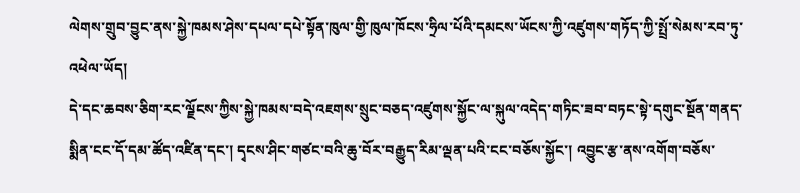ལེགས་གྲུབ་བྱུང་ནས་སྐྱེ་ཁམས་ཤེས་དཔལ་དཔེ་སྟོན་ཁུལ་གྱི་ཁུལ་ཁོངས་ཧྲིལ་པོའི་དམངས་ཡོངས་ཀྱི་འཛུགས་གཏོད་ཀྱི་སྤྲོ་སེམས་རབ་ཏུ་འཕེལ་ཡོད།
དེ་དང་ཆབས་ཅིག་རང་ལྗོངས་ཀྱིས་སྐྱེ་ཁམས་བདེ་འཇགས་སྲུང་བཅད་འཛུགས་སྐྱོང་ལ་སྐུལ་འདེད་གཏིང་ཟབ་བཏང་སྟེ་དགུང་སྔོན་གནད་སྨིན་ངང་དོ་དམ་ཚོད་འཛིན་དང་། དྭངས་ཤིང་གཙང་བའི་ཆུ་བོར་བརྒྱུད་རིམ་ལྡན་པའི་ངང་བཅོས་སྐྱོང་། འབྱུང་རྩ་ནས་འགོག་བཅོས་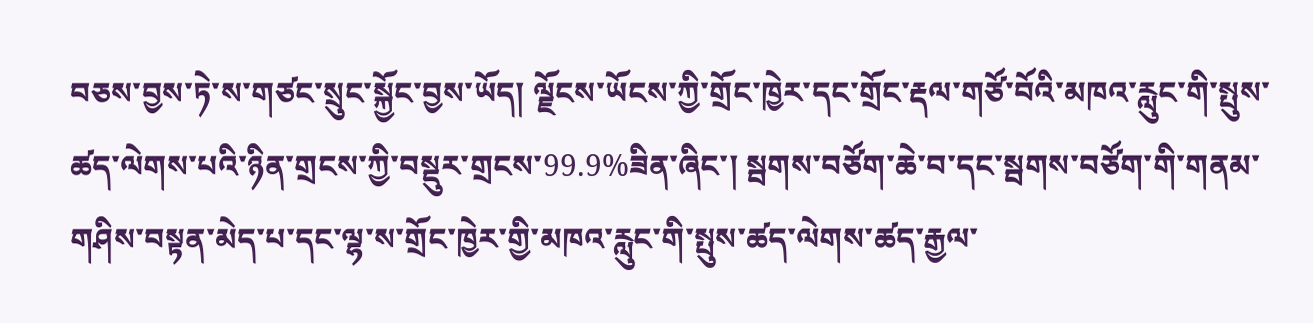བཅས་བྱས་ཏེ་ས་གཙང་སྲུང་སྐྱོང་བྱས་ཡོད། ལྗོངས་ཡོངས་ཀྱི་གྲོང་ཁྱེར་དང་གྲོང་རྡལ་གཙོ་བོའི་མཁའ་རླུང་གི་སྤུས་ཚད་ལེགས་པའི་ཉིན་གྲངས་ཀྱི་བསྡུར་གྲངས་99.9%ཟིན་ཞིང་། སྦགས་བཙོག་ཆེ་བ་དང་སྦགས་བཙོག་གི་གནམ་གཤིས་བསྟན་མེད་པ་དང་ལྷ་ས་གྲོང་ཁྱེར་གྱི་མཁའ་རླུང་གི་སྤུས་ཚད་ལེགས་ཚད་རྒྱལ་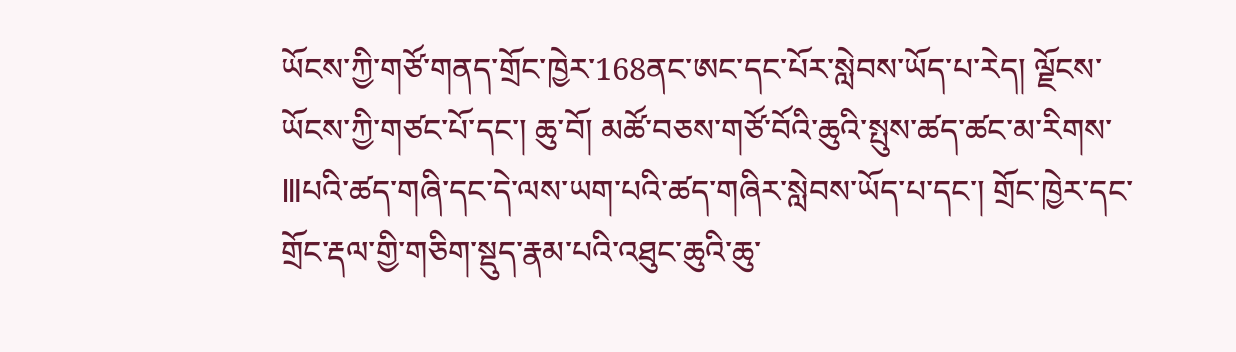ཡོངས་ཀྱི་གཙོ་གནད་གྲོང་ཁྱེར་168ནང་ཨང་དང་པོར་སླེབས་ཡོད་པ་རེད། ལྗོངས་ཡོངས་ཀྱི་གཙང་པོ་དང་། ཆུ་བོ། མཚོ་བཅས་གཙོ་བོའི་ཆུའི་སྤུས་ཚད་ཚང་མ་རིགས་Ⅲཔའི་ཚད་གཞི་དང་དེ་ལས་ཡག་པའི་ཚད་གཞིར་སླེབས་ཡོད་པ་དང་། གྲོང་ཁྱེར་དང་གྲོང་རྡལ་གྱི་གཅིག་སྡུད་རྣམ་པའི་འཐུང་ཆུའི་ཆུ་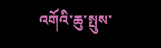འགོའི་ཆུ་སྤུས་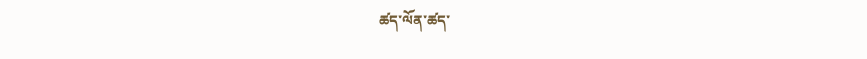ཚད་ལོན་ཚད་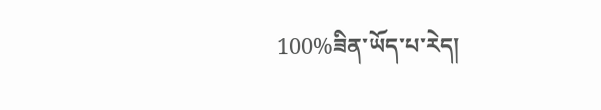100%ཟིན་ཡོད་པ་རེད།